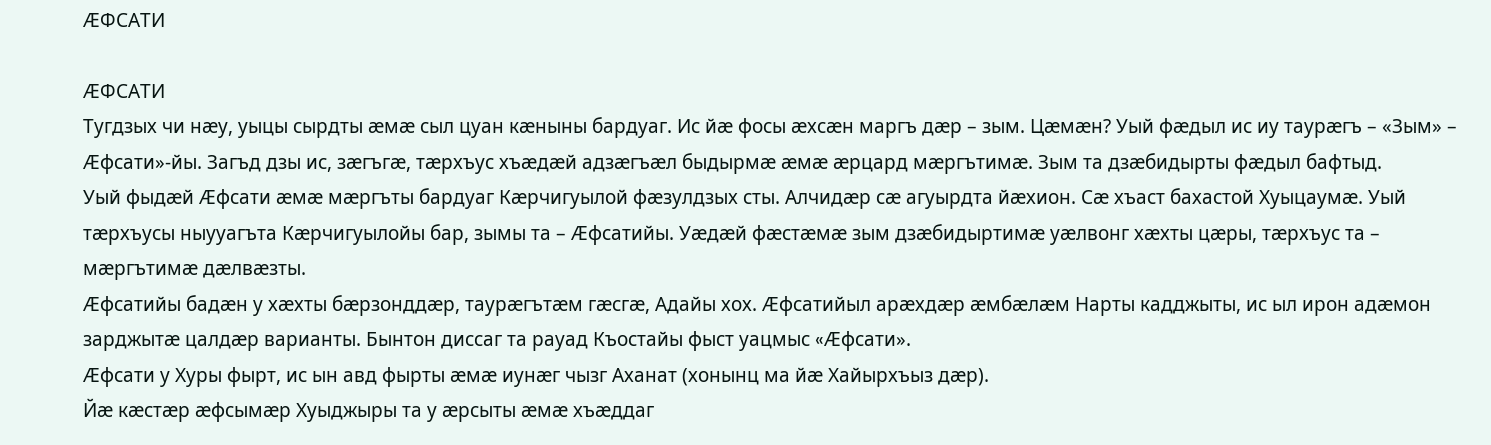ÆФСАТИ

ÆФСАТИ
Тугдзых чи нæу, уыцы сырдты æмæ сыл цуан кæныны бардуаг. Ис йæ фосы æхсæн маргъ дæр – зым. Цæмæн? Уый фæдыл ис иу таурæгъ – «Зым» – Æфсати»-йы. Загъд дзы ис, зæгъгæ, тæрхъус хъæдæй адзæгъæл быдырмæ æмæ æрцард мæргътимæ. Зым та дзæбидырты фæдыл бафтыд.
Уый фыдæй Æфсати æмæ мæргъты бардуаг Кæрчигуылой фæзулдзых сты. Алчидæр сæ агуырдта йæхион. Сæ хъаст бахастой Хуыцаумæ. Уый тæрхъусы ныууагъта Кæрчигуылойы бар, зымы та – Æфсатийы. Уæдæй фæстæмæ зым дзæбидыртимæ уæлвонг хæхты цæры, тæрхъус та – мæргътимæ дæлвæзты.
Æфсатийы бадæн у хæхты бæрзонддæр, таурæгътæм гæсгæ, Адайы хох. Æфсатийыл арæхдæр æмбæлæм Нарты кадджыты, ис ыл ирон адæмон зарджытæ цалдæр варианты. Бынтон диссаг та рауад Къостайы фыст уацмыс «Æфсати».
Æфсати у Хуры фырт, ис ын авд фырты æмæ иунæг чызг Аханат (хонынц ма йæ Хайырхъыз дæр).
Йæ кæстæр æфсымæр Хуыджыры та у æрсыты æмæ хъæддаг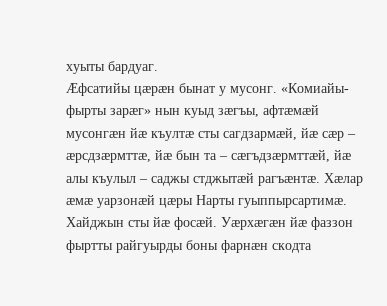хуыты бардуаг.
Æфсатийы цæрæн бынат у мусонг. «Комиайы-фырты зарæг» нын куыд зæгъы, афтæмæй мусонгæн йæ къултæ сты сагдзармæй, йæ сæр – æрсдзæрмттæ, йæ бын та – сæгъдзæрмттæй, йæ алы къулыл – саджы стджытæй рагъæнтæ. Хæлар æмæ уарзонæй цæры Нарты гуыппырсартимæ. Хайджын сты йæ фосæй. Уæрхæгæн йæ фаззон фыртты райгуырды боны фарнæн скодта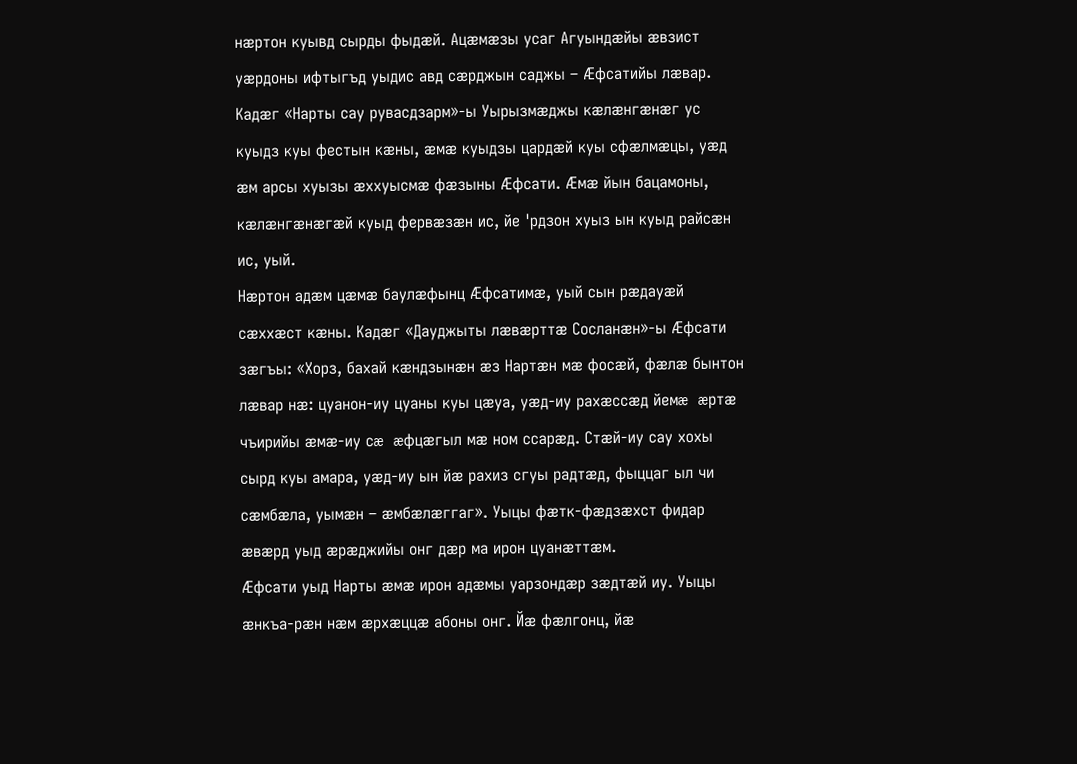нæртон куывд сырды фыдæй. Ацæмæзы усаг Агуындæйы æвзист уæрдоны ифтыгъд уыдис авд сæрджын саджы – Æфсатийы лæвар. Кадæг «Нарты сау рувасдзарм»-ы Уырызмæджы кæлæнгæнæг ус куыдз куы фестын кæны, æмæ куыдзы цардæй куы сфæлмæцы, уæд æм арсы хуызы æххуысмæ фæзыны Æфсати. Æмæ йын бацамоны, кæлæнгæнæгæй куыд фервæзæн ис, йе 'рдзон хуыз ын куыд райсæн ис, уый.
Нæртон адæм цæмæ баулæфынц Æфсатимæ, уый сын рæдауæй сæххæст кæны. Кадæг «Дауджыты лæвæрттæ Сосланæн»-ы Æфсати зæгъы: «Хорз, бахай кæндзынæн æз Нартæн мæ фосæй, фæлæ бынтон лæвар нæ: цуанон-иу цуаны куы цæуа, уæд-иу рахæссæд йемæ æртæ чъирийы æмæ-иу сæ æфцæгыл мæ ном ссарæд. Стæй-иу сау хохы сырд куы амара, уæд-иу ын йæ рахиз сгуы радтæд, фыццаг ыл чи сæмбæла, уымæн – æмбæлæггаг». Уыцы фæтк-фæдзæхст фидар æвæрд уыд æрæджийы онг дæр ма ирон цуанæттæм.
Æфсати уыд Нарты æмæ ирон адæмы уарзондæр зæдтæй иу. Уыцы æнкъа-рæн нæм æрхæццæ абоны онг. Йæ фæлгонц, йæ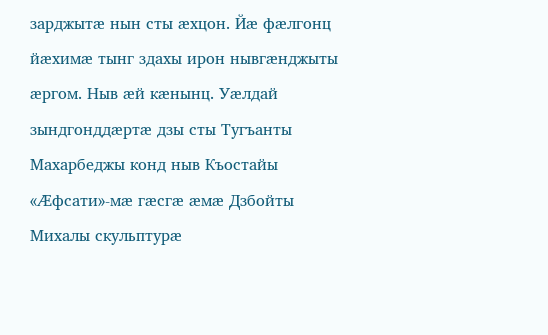зарджытæ нын сты æхцон. Йæ фæлгонц йæхимæ тынг здахы ирон нывгæнджыты æргом. Ныв æй кæнынц. Уæлдай зындгонддæртæ дзы сты Тугъанты Махарбеджы конд ныв Къостайы «Æфсати»-мæ гæсгæ æмæ Дзбойты Михалы скульптурæ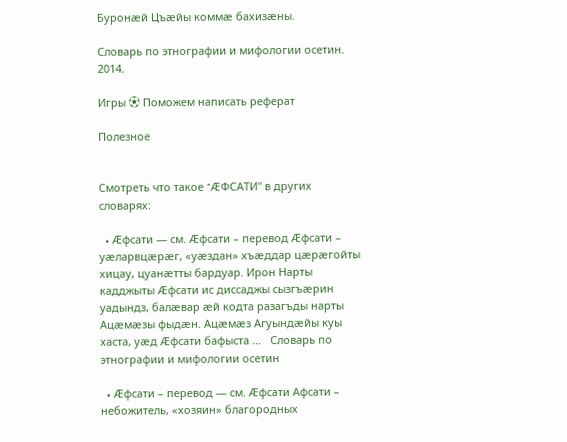Буронæй Цъæйы коммæ бахизæны.

Словарь по этнографии и мифологии осетин. 2014.

Игры ⚽ Поможем написать реферат

Полезное


Смотреть что такое "ÆФСАТИ" в других словарях:

  • Æфсати — см. Æфсати – перевод Æфсати – уæларвцæрæг, «уæздан» хъæддар цæрæгойты хицау, цуанæтты бардуар. Ирон Нарты кадджыты Æфсати ис диссаджы сызгъæрин уадындз, балæвар æй кодта разагъды нарты Ацæмæзы фыдæн. Ацæмæз Агуындæйы куы хаста, уæд Æфсати бафыста …   Словарь по этнографии и мифологии осетин

  • Æфсати – перевод — см. Æфсати Афсати – небожитель, «хозяин» благородных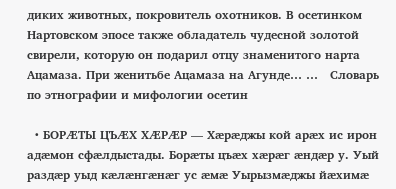диких животных, покровитель охотников. В осетинком Нартовском эпосе также обладатель чудесной золотой свирели, которую он подарил отцу знаменитого нарта Ацамаза. При женитьбе Ацамаза на Агунде… …   Словарь по этнографии и мифологии осетин

  • БОРÆТЫ ЦЪÆХ ХÆРÆР — Хæрæджы кой арæх ис ирон адæмон сфæлдыстады. Борæты цъæх хæрæг æндæр у. Уый раздæр уыд кæлæнгæнæг ус æмæ Уырызмæджы йæхимæ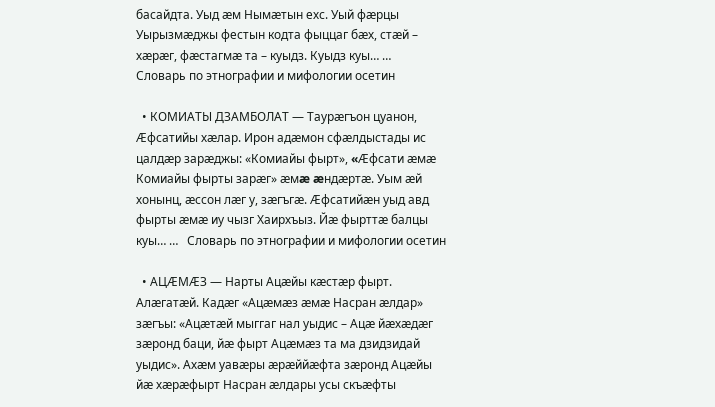басайдта. Уыд æм Нымæтын ехс. Уый фæрцы Уырызмæджы фестын кодта фыццаг бæх, стæй – хæрæг, фæстагмæ та – куыдз. Куыдз куы… …   Словарь по этнографии и мифологии осетин

  • КОМИАТЫ ДЗАМБОЛАТ — Таурæгъон цуанон, Æфсатийы хæлар. Ирон адæмон сфæлдыстады ис цалдæр зарæджы: «Комиайы фырт», «Æфсати æмæ Комиайы фырты зарæг» æмæ æндæртæ. Уым æй хонынц, æссон лæг у, зæгъгæ. Æфсатийæн уыд авд фырты æмæ иу чызг Хаирхъыз. Йæ фырттæ балцы куы… …   Словарь по этнографии и мифологии осетин

  • АЦÆМÆЗ — Нарты Ацæйы кæстæр фырт. Алæгатæй. Кадæг «Ацæмæз æмæ Насран æлдар» зæгъы: «Ацæтæй мыггаг нал уыдис – Ацæ йæхæдæг зæронд баци, йæ фырт Ацæмæз та ма дзидзидай уыдис». Ахæм уавæры æрæййæфта зæронд Ацæйы йæ хæрæфырт Насран æлдары усы скъæфты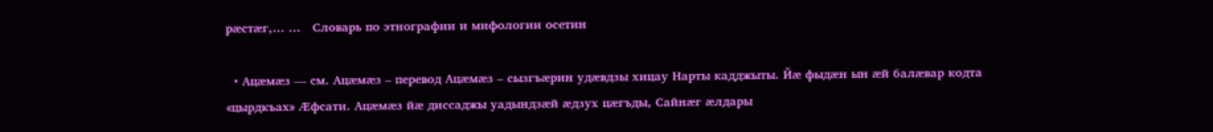рæстæг,… …   Словарь по этнографии и мифологии осетин

  • Ацæмæз — см. Ацæмæз – перевод Ацæмæз – сызгъæрин удæвдзы хицау Нарты кадджыты. Йæ фыдæн ын æй балæвар кодта «цырдкъах» Æфсати. Ацæмæз йæ диссаджы уадындзæй æдзух цæгъды, Сайнæг æлдары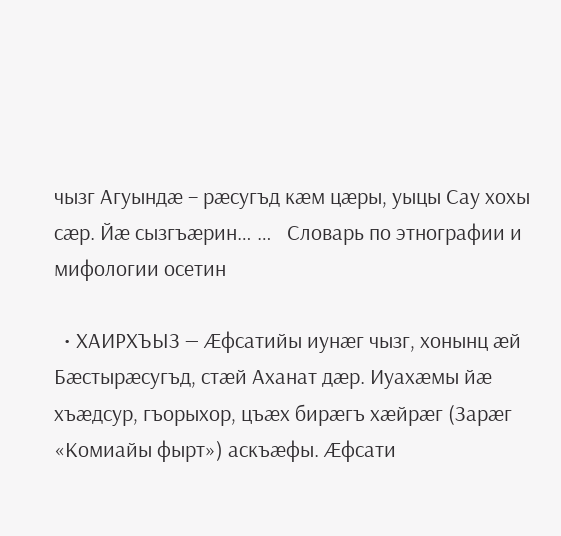чызг Агуындæ – рæсугъд кæм цæры, уыцы Сау хохы сæр. Йæ сызгъæрин… …   Словарь по этнографии и мифологии осетин

  • ХАИРХЪЫЗ — Æфсатийы иунæг чызг, хонынц æй Бæстырæсугъд, стæй Аханат дæр. Иуахæмы йæ хъæдсур, гъорыхор, цъæх бирæгъ хæйрæг (Зарæг «Комиайы фырт») аскъæфы. Æфсати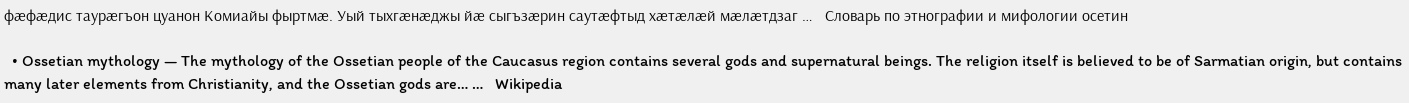фæфæдис таурæгъон цуанон Комиайы фыртмæ. Уый тыхгæнæджы йæ сыгъзæрин саутæфтыд хæтæлæй мæлæтдзаг …   Словарь по этнографии и мифологии осетин

  • Ossetian mythology — The mythology of the Ossetian people of the Caucasus region contains several gods and supernatural beings. The religion itself is believed to be of Sarmatian origin, but contains many later elements from Christianity, and the Ossetian gods are… …   Wikipedia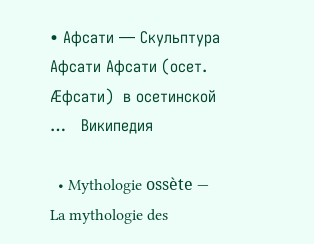• Афсати — Скульптура Афсати Афсати (осет. Æфсати)  в осетинской …   Википедия

  • Mythologie ossète — La mythologie des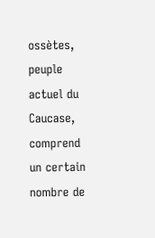ossètes, peuple actuel du Caucase, comprend un certain nombre de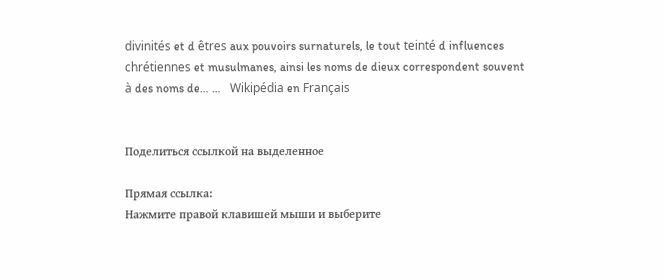divinités et d êtres aux pouvoirs surnaturels, le tout teinté d influences chrétiennes et musulmanes, ainsi les noms de dieux correspondent souvent à des noms de… …   Wikipédia en Français


Поделиться ссылкой на выделенное

Прямая ссылка:
Нажмите правой клавишей мыши и выберите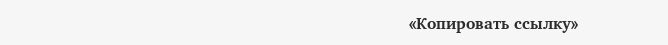«Копировать ссылку»